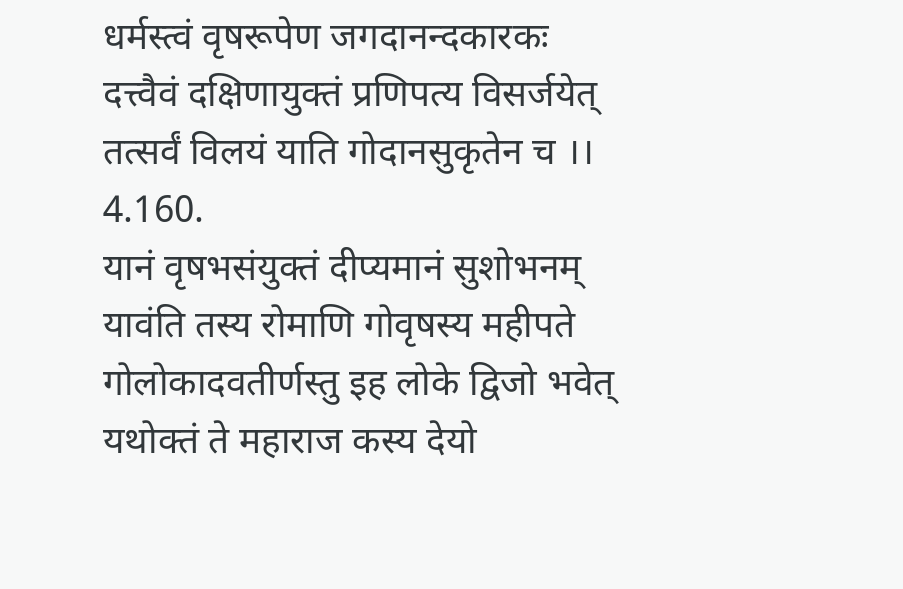धर्मस्त्वं वृषरूपेण जगदानन्दकारकः
दत्त्वैवं दक्षिणायुक्तं प्रणिपत्य विसर्जयेत् तत्सर्वं विलयं याति गोदानसुकृतेन च ।। 4.160.
यानं वृषभसंयुक्तं दीप्यमानं सुशोभनम्
यावंति तस्य रोमाणि गोवृषस्य महीपते
गोलोकादवतीर्णस्तु इह लोके द्विजो भवेत्
यथोक्तं ते महाराज कस्य देयो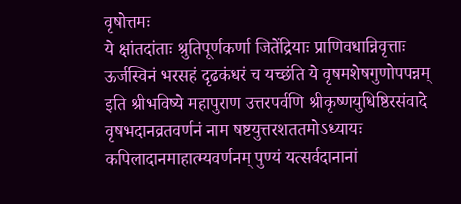वृषोत्तमः
ये क्षांतदांताः श्रुतिपूर्णकर्णा जितेंद्रियाः प्राणिवधान्निवृत्ताः
ऊर्जस्विनं भरसहं दृढकंधरं च यच्छंति ये वृषमशेषगुणोपपन्नम्
इति श्रीभविष्ये महापुराण उत्तरपर्वणि श्रीकृष्णयुधिष्ठिरसंवादे वृषभदानव्रतवर्णनं नाम षष्टयुत्तरशततमोऽध्यायः
कपिलादानमाहात्म्यवर्णनम् पुण्यं यत्सर्वदानानां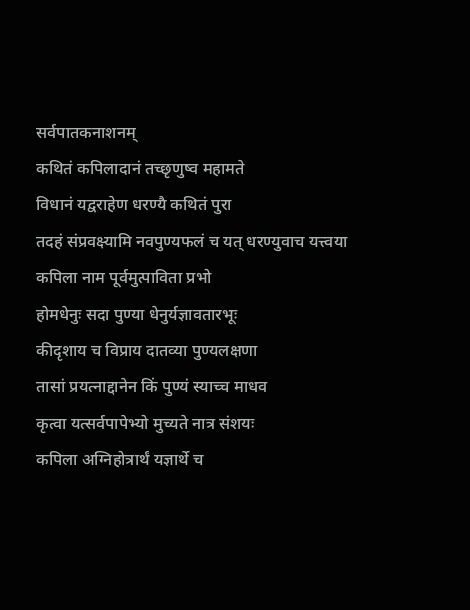सर्वपातकनाशनम्
कथितं कपिलादानं तच्छृणुष्व महामते
विधानं यद्वराहेण धरण्यै कथितं पुरा
तदहं संप्रवक्ष्यामि नवपुण्यफलं च यत् धरण्युवाच यत्त्वया कपिला नाम पूर्वमुत्पाविता प्रभो
होमधेनुः सदा पुण्या धेनुर्यज्ञावतारभूः
कीदृशाय च विप्राय दातव्या पुण्यलक्षणा
तासां प्रयत्नाद्दानेन किं पुण्यं स्याच्च माधव
कृत्वा यत्सर्वपापेभ्यो मुच्यते नात्र संशयः
कपिला अग्निहोत्रार्थं यज्ञार्थे च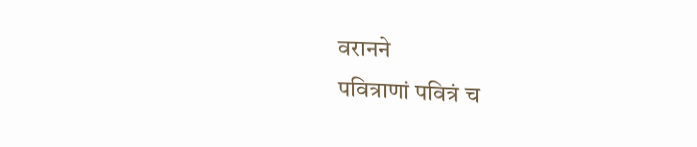वरानने
पवित्राणां पवित्रं च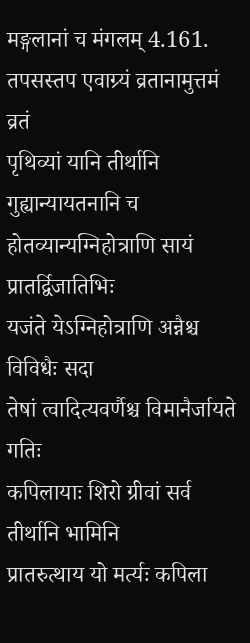मङ्गलानां च मंगलम् 4.161.
तपसस्तप एवाग्र्यं व्रतानामुत्तमं व्रतं
पृथिव्यां यानि तीर्थानि गुह्यान्यायतनानि च
होतव्यान्यग्निहोत्राणि सायं प्रातर्द्विजातिभिः
यजंते येऽग्निहोत्राणि अन्नैश्च विविधैः सदा
तेषां त्वादित्यवर्णैश्च विमानैर्जायते गतिः
कपिलायाः शिरो ग्रीवां सर्व तीर्थानि भामिनि
प्रातरुत्थाय यो मर्त्यः कपिला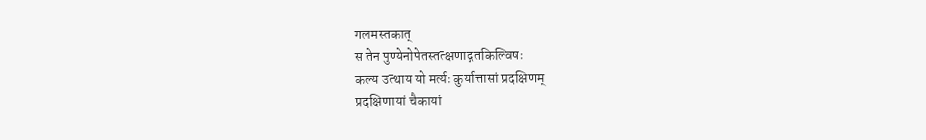गलमस्तकात्
स तेन पुण्येनोपेतस्तत्क्षणाद्गतकिल्विषः
कल्य उत्थाय यो मर्त्यः कुर्यात्तासां प्रदक्षिणम्
प्रदक्षिणायां चैकायां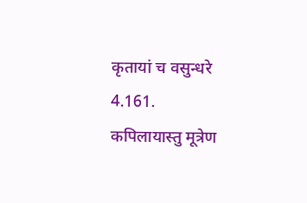कृतायां च वसुन्धरे 4.161.
कपिलायास्तु मूत्रेण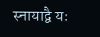स्नायाद्वै यः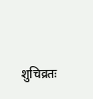शुचिव्रतः